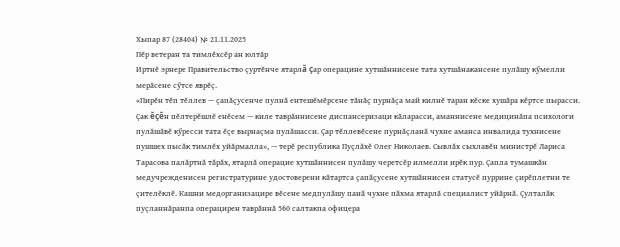Хыпар 87 (28404) № 21.11.2025
Пĕр ветеран та тимлĕхсĕр ан юлтăр
Иртнĕ эрнере Правительство çуртĕнче ятарлă çар операцине хутшăннисене тата хутшăнакансене пулăшу кӳмелли мерăсене сӳтсе яврĕç.
«Пирĕн тĕп тĕллев — çапăçусенче пулнă ентешĕмĕрсене тăнăç пурнăçа май килнĕ таран кĕске хушăра кĕртсе пырасси. Çак ĕçĕн пĕлтерĕшлĕ енĕсем — киле таврăннисене диспансеризаци кăларасси, аманнисене медицинăпа психологи пулăшăвĕ кӳресси тата ĕçе вырнаçма пулăшасси. Çар тĕллевĕсене пурнăçланă чухне аманса инвалида тухнисене пушшех пысăк тимлĕх уйăрмалла», — терĕ республика Пуçлăхĕ Олег Николаев. Сывлăх сыхлавĕн министрĕ Лариса Тарасова палăртнă тăрăх, ятарлă операцие хутшăннисен пулăшу черетсĕр илмелли ирĕк пур. Çапла тумашкăн медучрежденисен регистратурине удостоверени кăтартса çапăçусене хутшăннисен статусĕ пуррине çирĕплетни те çителĕклĕ. Кашни медорганизацире вĕсене медпулăшу панă чухне пăхма ятарлă специалист уйăрнă. Çулталăк пуçланнăранпа операцирен таврăннă 560 салтакпа офицера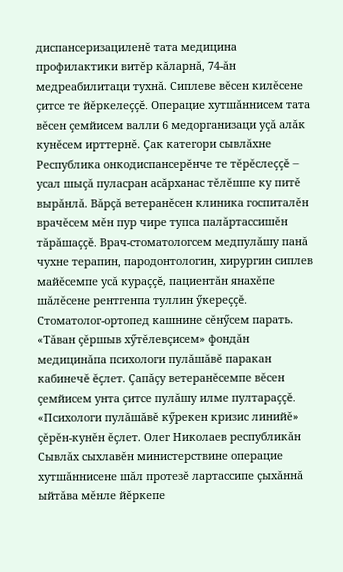диспансеризациленĕ тата медицина профилактики витĕр кăларнă, 74-ăн медреабилитаци тухнă. Сиплеве вĕсен килĕсене çитсе те йĕркелеççĕ. Операцие хутшăннисем тата вĕсен çемйисем валли 6 медорганизаци уçă алăк кунĕсем ирттернĕ. Çак категори сывлăхне Республика онкодиспансерĕнче те тĕрĕслеççĕ — усал шыçă пуласран асăрханас тĕлĕшпе ку питĕ вырăнлă. Вăрçă ветеранĕсен клиника госпиталĕн врачĕсем мĕн пур чире тупса палăртассишĕн тăрăшаççĕ. Врач-стоматологсем медпулăшу панă чухне терапин, пародонтологин, хирургин сиплев майĕсемпе усă кураççĕ, пациентăн янахĕпе шăлĕсене рентгенпа туллин ӳкереççĕ. Стоматолог-ортопед кашнине сĕнӳсем парать. «Тăван çĕршыв хӳтĕлевçисем» фондăн медицинăпа психологи пулăшăвĕ паракан кабинечĕ ĕçлет. Çапăçу ветеранĕсемпе вĕсен çемйисем унта çитсе пулăшу илме пултараççĕ. «Психологи пулăшăвĕ кӳрекен кризис линийĕ» çĕрĕн-кунĕн ĕçлет. Олег Николаев республикăн Сывлăх сыхлавĕн министерствине операцие хутшăннисене шăл протезĕ лартассипе çыхăннă ыйтăва мĕнле йĕркепе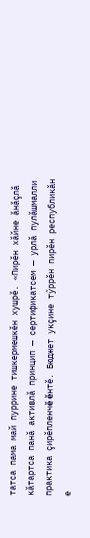татса пама май пуррине тишкермешкĕн хушрĕ. «Пирĕн хăйне ăнăçлă кăтартса панă активлă принцип — сертификатсем — урлă пулăшмалли практика çирĕпленчĕ ĕнтĕ. Бюджет укçине тӳррĕн пирĕн республикăн е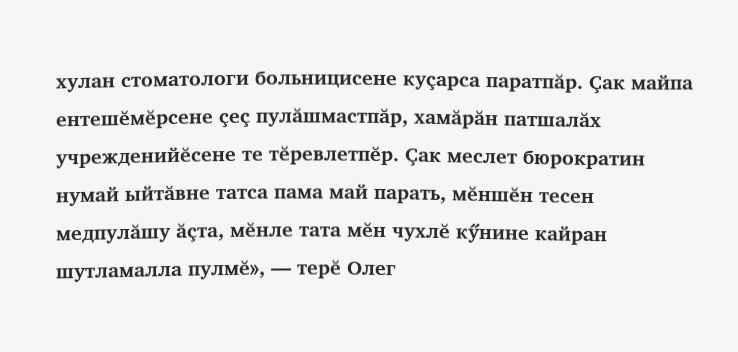хулан стоматологи больницисене куçарса паратпăр. Çак майпа ентешĕмĕрсене çеç пулăшмастпăр, хамăрăн патшалăх учрежденийĕсене те тĕревлетпĕр. Çак меслет бюрократин нумай ыйтăвне татса пама май парать, мĕншĕн тесен медпулăшу ăçта, мĕнле тата мĕн чухлĕ кӳнине кайран шутламалла пулмĕ», — терĕ Олег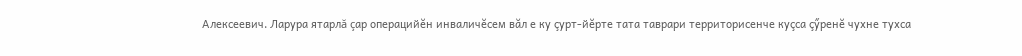Алексеевич. Ларура ятарлă çар операцийĕн инваличĕсем вăл е ку çурт-йĕрте тата таврари территорисенче куçса çӳренĕ чухне тухса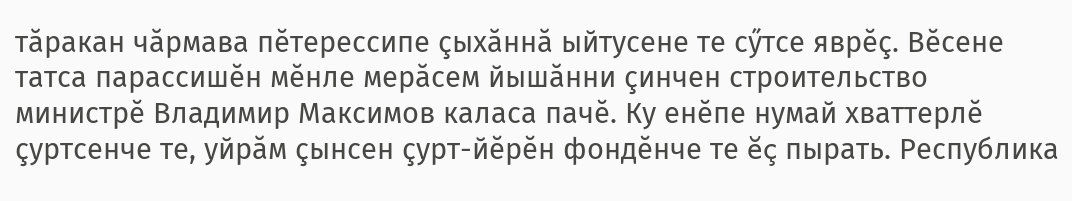тăракан чăрмава пĕтерессипе çыхăннă ыйтусене те сӳтсе яврĕç. Вĕсене татса парассишĕн мĕнле мерăсем йышăнни çинчен строительство министрĕ Владимир Максимов каласа пачĕ. Ку енĕпе нумай хваттерлĕ çуртсенче те, уйрăм çынсен çурт-йĕрĕн фондĕнче те ĕç пырать. Республика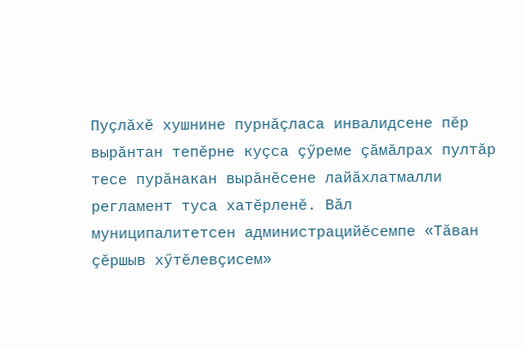Пуçлăхĕ хушнине пурнăçласа инвалидсене пĕр вырăнтан тепĕрне куçса çӳреме çăмăлрах пултăр тесе пурăнакан вырăнĕсене лайăхлатмалли регламент туса хатĕрленĕ. Вăл муниципалитетсен администрацийĕсемпе «Тăван çĕршыв хӳтĕлевçисем»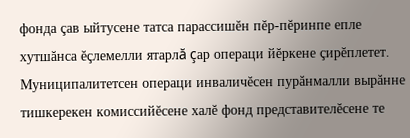фонда çав ыйтусене татса парассишĕн пĕр-пĕринпе епле хутшăнса ĕçлемелли ятарлă çар операци йĕркене çирĕплетет. Муниципалитетсен операци инваличĕсен пурăнмалли вырăнне тишкерекен комиссийĕсене халĕ фонд представителĕсене те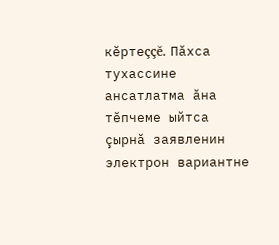кĕртеççĕ. Пăхса тухассине ансатлатма ăна тĕпчеме ыйтса çырнă заявленин электрон вариантне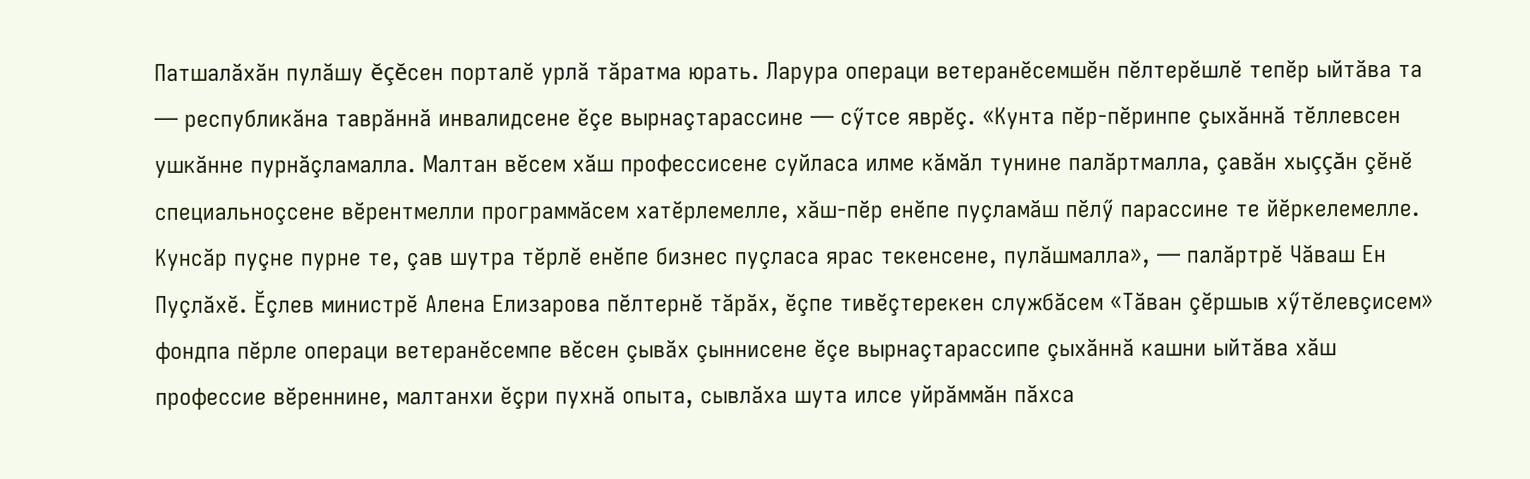Патшалăхăн пулăшу ĕçĕсен порталĕ урлă тăратма юрать. Ларура операци ветеранĕсемшĕн пĕлтерĕшлĕ тепĕр ыйтăва та — республикăна таврăннă инвалидсене ĕçе вырнаçтарассине — сӳтсе яврĕç. «Кунта пĕр-пĕринпе çыхăннă тĕллевсен ушкăнне пурнăçламалла. Малтан вĕсем хăш профессисене суйласа илме кăмăл тунине палăртмалла, çавăн хыççăн çĕнĕ специальноçсене вĕрентмелли программăсем хатĕрлемелле, хăш-пĕр енĕпе пуçламăш пĕлӳ парассине те йĕркелемелле. Кунсăр пуçне пурне те, çав шутра тĕрлĕ енĕпе бизнес пуçласа ярас текенсене, пулăшмалла», — палăртрĕ Чăваш Ен Пуçлăхĕ. Ĕçлев министрĕ Алена Елизарова пĕлтернĕ тăрăх, ĕçпе тивĕçтерекен службăсем «Тăван çĕршыв хӳтĕлевçисем» фондпа пĕрле операци ветеранĕсемпе вĕсен çывăх çыннисене ĕçе вырнаçтарассипе çыхăннă кашни ыйтăва хăш профессие вĕреннине, малтанхи ĕçри пухнă опыта, сывлăха шута илсе уйрăммăн пăхса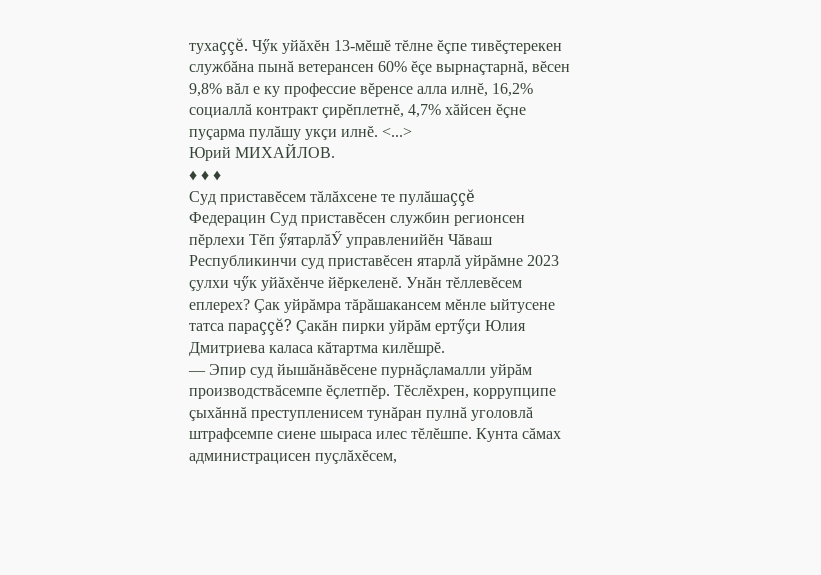тухаççĕ. Чӳк уйăхĕн 13-мĕшĕ тĕлне ĕçпе тивĕçтерекен службăна пынă ветерансен 60% ĕçе вырнаçтарнă, вĕсен 9,8% вăл е ку профессие вĕренсе алла илнĕ, 16,2% социаллă контракт çирĕплетнĕ, 4,7% хăйсен ĕçне пуçарма пулăшу укçи илнĕ. <...>
Юрий МИХАЙЛОВ.
♦ ♦ ♦
Суд приставĕсем тăлăхсене те пулăшаççĕ
Федерацин Суд приставĕсен службин регионсен пĕрлехи Тĕп ӳятарлăӲ управленийĕн Чăваш Республикинчи суд приставĕсен ятарлă уйрăмне 2023 çулхи чӳк уйăхĕнче йĕркеленĕ. Унăн тĕллевĕсем еплерех? Çак уйрăмра тăрăшакансем мĕнле ыйтусене татса параççĕ? Çакăн пирки уйрăм ертӳçи Юлия Дмитриева каласа кăтартма килĕшрĕ.
— Эпир суд йышăнăвĕсене пурнăçламалли уйрăм производствăсемпе ĕçлетпĕр. Тĕслĕхрен, коррупципе çыхăннă преступленисем тунăран пулнă уголовлă штрафсемпе сиене шыраса илес тĕлĕшпе. Кунта сăмах администрацисен пуçлăхĕсем,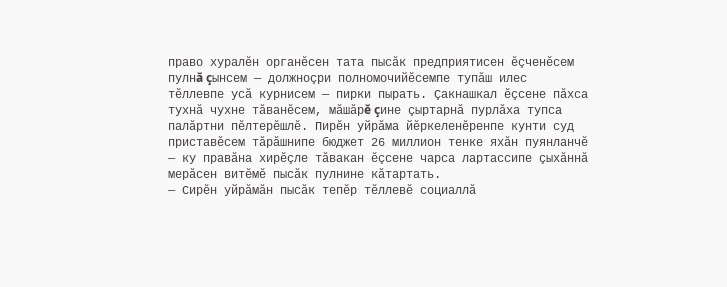право хуралĕн органĕсен тата пысăк предприятисен ĕçченĕсем пулнă çынсем — должноçри полномочийĕсемпе тупăш илес тĕллевпе усă курнисем — пирки пырать. Çакнашкал ĕçсене пăхса тухнă чухне тăванĕсем, мăшăрĕ çине çыртарнă пурлăха тупса палăртни пĕлтерĕшлĕ. Пирĕн уйрăма йĕркеленĕренпе кунти суд приставĕсем тăрăшнипе бюджет 26 миллион тенке яхăн пуянланчĕ — ку правăна хирĕçле тăвакан ĕçсене чарса лартассипе çыхăннă мерăсен витĕмĕ пысăк пулнине кăтартать.
— Сирĕн уйрăмăн пысăк тепĕр тĕллевĕ социаллă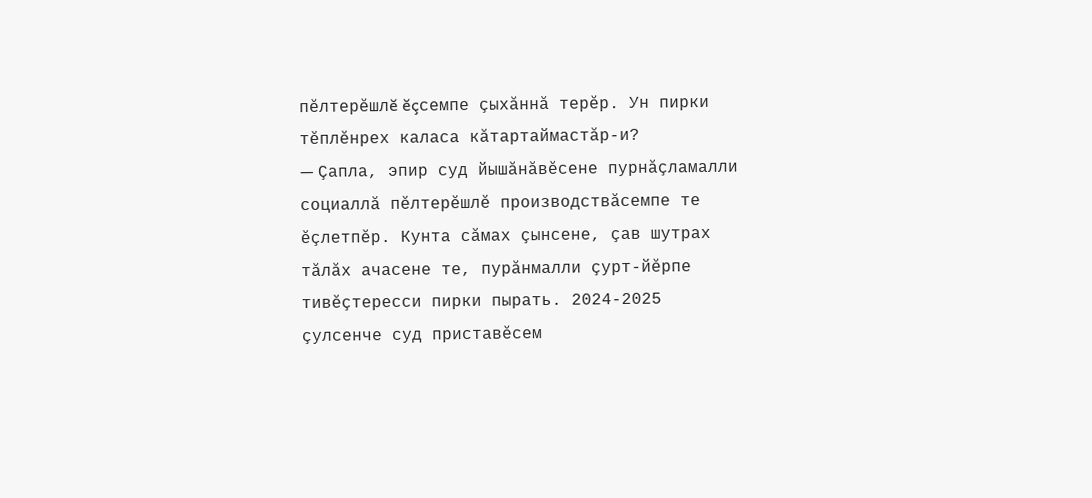пĕлтерĕшлĕ ĕçсемпе çыхăннă терĕр. Ун пирки тĕплĕнрех каласа кăтартаймастăр-и?
— Çапла, эпир суд йышăнăвĕсене пурнăçламалли социаллă пĕлтерĕшлĕ производствăсемпе те ĕçлетпĕр. Кунта сăмах çынсене, çав шутрах тăлăх ачасене те, пурăнмалли çурт-йĕрпе тивĕçтересси пирки пырать. 2024-2025 çулсенче суд приставĕсем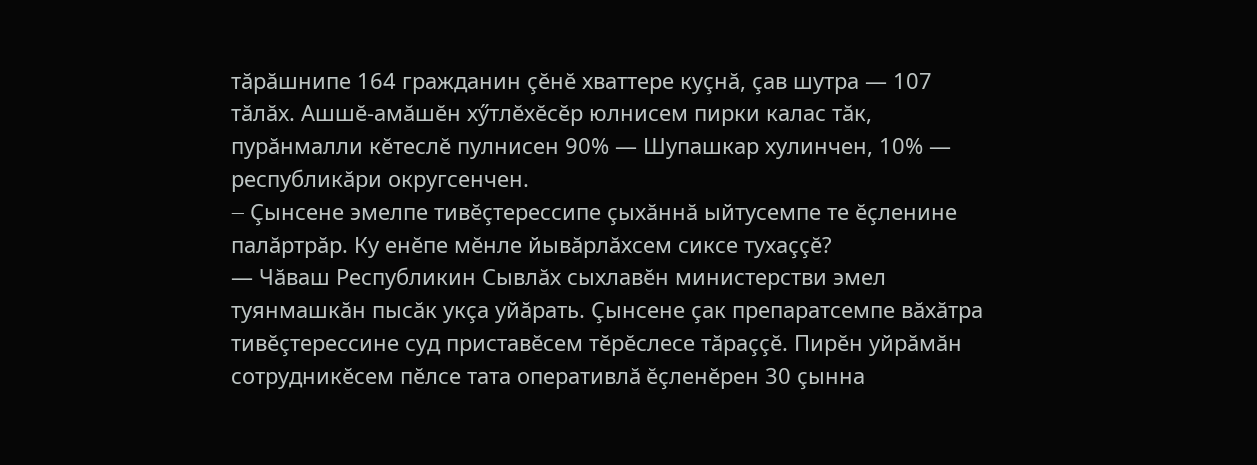тăрăшнипе 164 гражданин çĕнĕ хваттере куçнă, çав шутра — 107 тăлăх. Ашшĕ-амăшĕн хӳтлĕхĕсĕр юлнисем пирки калас тăк, пурăнмалли кĕтеслĕ пулнисен 90% — Шупашкар хулинчен, 10% — республикăри округсенчен.
— Çынсене эмелпе тивĕçтерессипе çыхăннă ыйтусемпе те ĕçленине палăртрăр. Ку енĕпе мĕнле йывăрлăхсем сиксе тухаççĕ?
— Чăваш Республикин Сывлăх сыхлавĕн министерстви эмел туянмашкăн пысăк укçа уйăрать. Çынсене çак препаратсемпе вăхăтра тивĕçтерессине суд приставĕсем тĕрĕслесе тăраççĕ. Пирĕн уйрăмăн сотрудникĕсем пĕлсе тата оперативлă ĕçленĕрен 30 çынна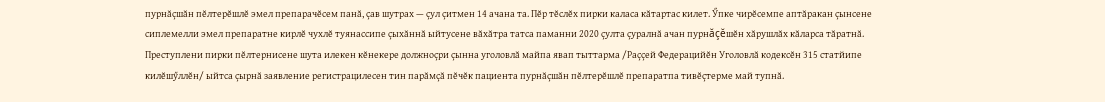пурнăçшăн пĕлтерĕшлĕ эмел препарачĕсем панă, çав шутрах — çул çитмен 14 ачана та. Пĕр тĕслĕх пирки каласа кăтартас килет. Ӳпке чирĕсемпе аптăракан çынсене сиплемелли эмел препаратне кирлĕ чухлĕ туянассипе çыхăннă ыйтусене вăхăтра татса паманни 2020 çулта çуралнă ачан пурнăçĕшĕн хăрушлăх кăларса тăратнă. Преступлени пирки пĕлтернисене шута илекен кĕнекере должноçри çынна уголовлă майпа явап тыттарма /Раççей Федерацийĕн Уголовлă кодексĕн 315 статйипе килĕшӳллĕн/ ыйтса çырнă заявление регистрацилесен тин парăмçă пĕчĕк пациента пурнăçшăн пĕлтерĕшлĕ препаратпа тивĕçтерме май тупнă.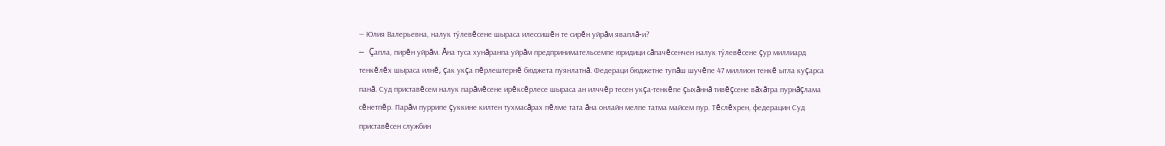— Юлия Валерьевна, налук тӳлевĕсене шыраса илессишĕн те сирĕн уйрăм яваплă-и?
— Çапла, пирĕн уйрăм. Ăна туса хунăранпа уйрăм предпринимательсемпе юридици сăпачĕсенчен налук тӳлевĕсене çур миллиард тенкĕлĕх шыраса илнĕ, çак укçа пĕрлештернĕ бюджета пуянлатнă. Федераци бюджетне тупăш шучĕпе 47 миллион тенкĕ ытла куçарса панă. Суд приставĕсем налук парăмĕсене ирĕксĕрлесе шыраса ан илччĕр тесен укçа-тенкĕпе çыхăннă тивĕçсене вăхăтра пурнăçлама сĕнетпĕр. Парăм пуррипе çуккине килтен тухмасăрах пĕлме тата ăна онлайн мелпе татма майсем пур. Тĕслĕхрен, федерацин Суд приставĕсен службин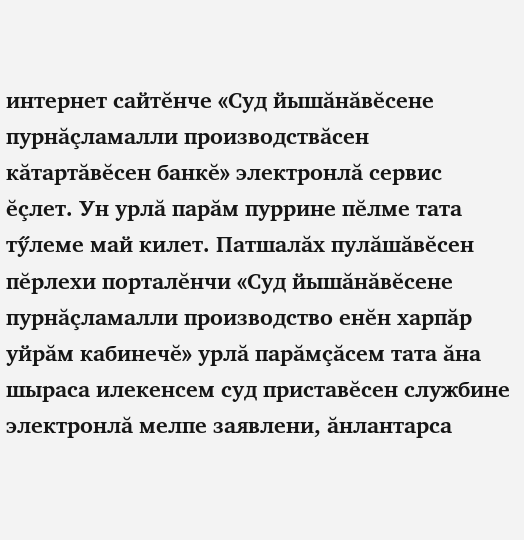интернет сайтĕнче «Суд йышăнăвĕсене пурнăçламалли производствăсен кăтартăвĕсен банкĕ» электронлă сервис ĕçлет. Ун урлă парăм пуррине пĕлме тата тӳлеме май килет. Патшалăх пулăшăвĕсен пĕрлехи порталĕнчи «Суд йышăнăвĕсене пурнăçламалли производство енĕн харпăр уйрăм кабинечĕ» урлă парăмçăсем тата ăна шыраса илекенсем суд приставĕсен службине электронлă мелпе заявлени, ăнлантарса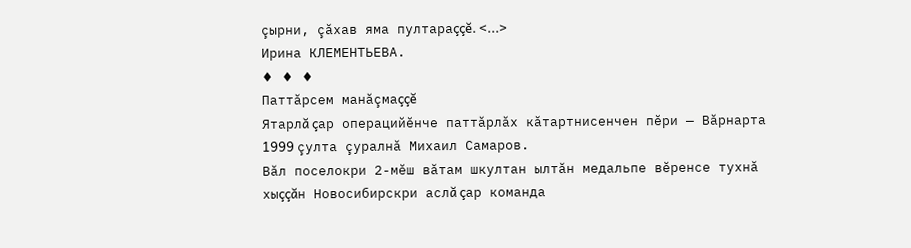çырни, çăхав яма пултараççĕ. <...>
Ирина КЛЕМЕНТЬЕВА.
♦ ♦ ♦
Паттăрсем манăçмаççĕ
Ятарлă çар операцийĕнче паттăрлăх кăтартнисенчен пĕри — Вăрнарта 1999 çулта çуралнă Михаил Самаров.
Вăл поселокри 2-мĕш вăтам шкултан ылтăн медальпе вĕренсе тухнă хыççăн Новосибирскри аслă çар команда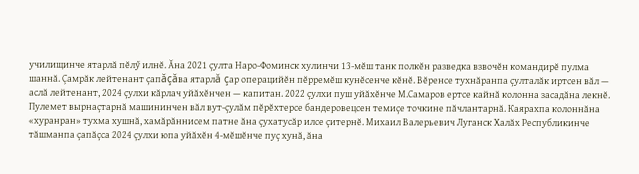училищинче ятарлă пĕлӳ илнĕ. Ăна 2021 çулта Наро-Фоминск хулинчи 13-мĕш танк полкĕн разведка взвочĕн командирĕ пулма шаннă. Çамрăк лейтенант çапăçăва ятарлă çар операцийĕн пĕрремĕш кунĕсенче кĕнĕ. Вĕренсе тухнăранпа çулталăк иртсен вăл — аслă лейтенант, 2024 çулхи кăрлач уйăхĕнчен — капитан. 2022 çулхи пуш уйăхĕнче М.Самаров ертсе кайнă колонна засадăна лекнĕ. Пулемет вырнаçтарнă машининчен вăл вут-çулăм пĕрĕхтерсе бандеровецсен темиçе точкине пăчлантарнă. Каярахпа колоннăна «хуранран» тухма хушнă, хамăрăннисем патне ăна çухатусăр илсе çитернĕ. Михаил Валерьевич Луганск Халăх Республикинче тăшманпа çапăçса 2024 çулхи юпа уйăхĕн 4-мĕшĕнче пуç хунă, ăна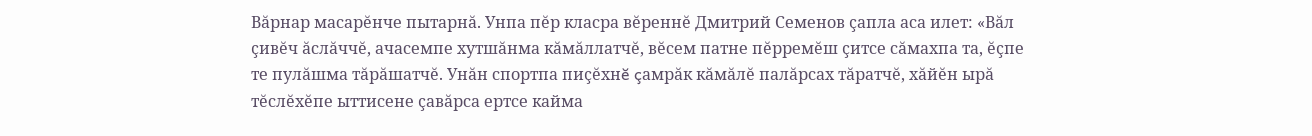Вăрнар масарĕнче пытарнă. Унпа пĕр класра вĕреннĕ Дмитрий Семенов çапла аса илет: «Вăл çивĕч ăслăччĕ, ачасемпе хутшăнма кăмăллатчĕ, вĕсем патне пĕрремĕш çитсе сăмахпа та, ĕçпе те пулăшма тăрăшатчĕ. Унăн спортпа пиçĕхнĕ çамрăк кăмăлĕ палăрсах тăратчĕ, хăйĕн ырă тĕслĕхĕпе ыттисене çавăрса ертсе кайма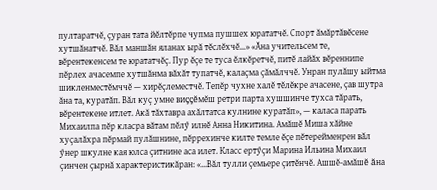пултаратчĕ, çуран тата йĕлтĕрпе чупма пушшех юрататчĕ. Спорт ăмăртăвĕсене хутшăнатчĕ. Вăл маншăн яланах ырă тĕслĕхчĕ…» «Ăна учительсем те, вĕрентекенсем те юрататчĕç. Пур ĕçе те туса ĕлкĕретчĕ, питĕ лайăх вĕреннипе пĕрлех ачасемпе хутшăнма вăхăт тупатчĕ, калаçма çăмăлччĕ. Унран пулăшу ыйтма шикленместĕмччĕ — хирĕçлеместчĕ. Тепĕр чухне халĕ тĕлĕкре ачасене, çав шутра ăна та, куратăп. Вăл куç умне виççĕмĕш ретри парта хушшинче тухса тăрать, вĕрентекене итлет. Акă тăхтавра ахăлтатса кулнине куратăп», — каласа парать Михаилпа пĕр класра вăтам пĕлӳ илнĕ Анна Никитина. Амăшĕ Миша хăйне хуçалăхра пĕрмай пулăшнине, пĕррехинче килте темле ĕçе пĕтерейменрен вăл ӳнер шкулне кая юлса çитнине аса илет. Класс ертӳçи Марина Ильина Михаил çинчен çырнă характеристикăран: «…Вăл тулли çемьере çитĕнчĕ. Ашшĕ-амăшĕ ăна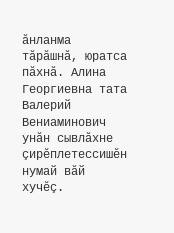ăнланма тăрăшнă, юратса пăхнă. Алина Георгиевна тата Валерий Вениаминович унăн сывлăхне çирĕплетессишĕн нумай вăй хучĕç.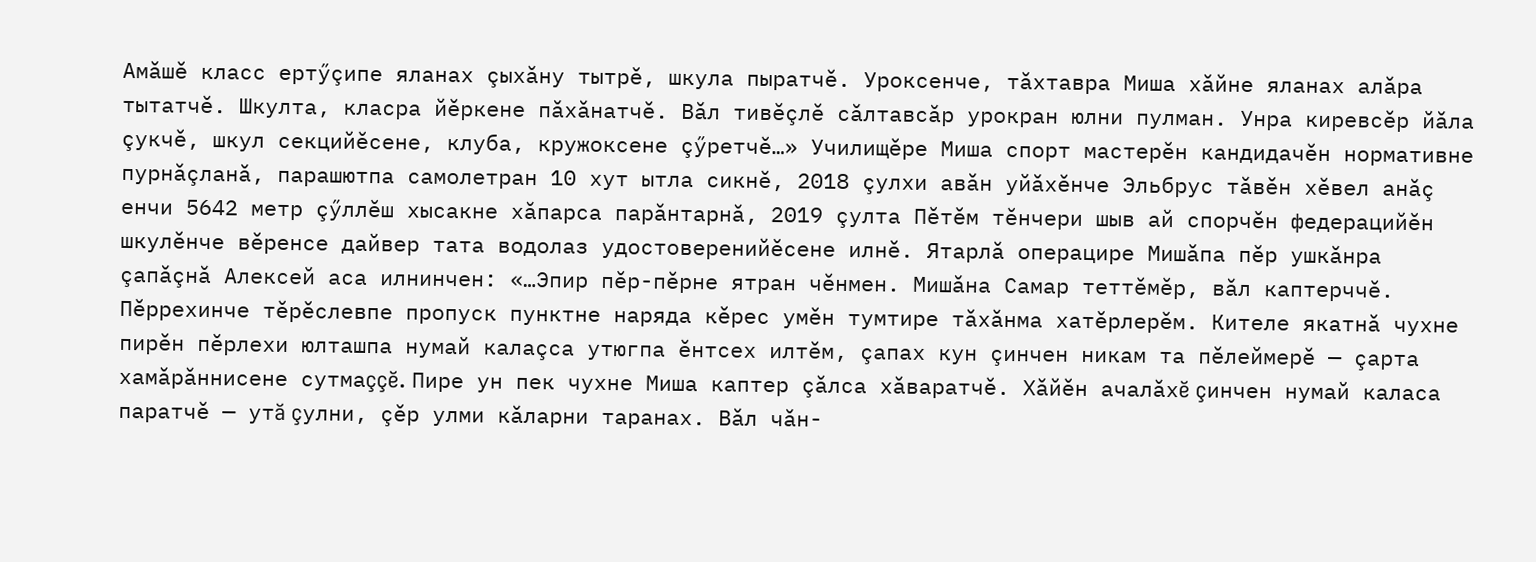Амăшĕ класс ертӳçипе яланах çыхăну тытрĕ, шкула пыратчĕ. Уроксенче, тăхтавра Миша хăйне яланах алăра тытатчĕ. Шкулта, класра йĕркене пăхăнатчĕ. Вăл тивĕçлĕ сăлтавсăр урокран юлни пулман. Унра киревсĕр йăла çукчĕ, шкул секцийĕсене, клуба, кружоксене çӳретчĕ…» Училищĕре Миша спорт мастерĕн кандидачĕн нормативне пурнăçланă, парашютпа самолетран 10 хут ытла сикнĕ, 2018 çулхи авăн уйăхĕнче Эльбрус тăвĕн хĕвел анăç енчи 5642 метр çӳллĕш хысакне хăпарса парăнтарнă, 2019 çулта Пĕтĕм тĕнчери шыв ай спорчĕн федерацийĕн шкулĕнче вĕренсе дайвер тата водолаз удостоверенийĕсене илнĕ. Ятарлă операцире Мишăпа пĕр ушкăнра çапăçнă Алексей аса илнинчен: «…Эпир пĕр-пĕрне ятран чĕнмен. Мишăна Самар теттĕмĕр, вăл каптерччĕ. Пĕррехинче тĕрĕслевпе пропуск пунктне наряда кĕрес умĕн тумтире тăхăнма хатĕрлерĕм. Кителе якатнă чухне пирĕн пĕрлехи юлташпа нумай калаçса утюгпа ĕнтсех илтĕм, çапах кун çинчен никам та пĕлеймерĕ — çарта хамăрăннисене сутмаççĕ. Пире ун пек чухне Миша каптер çăлса хăваратчĕ. Хăйĕн ачалăхĕ çинчен нумай каласа паратчĕ — утă çулни, çĕр улми кăларни таранах. Вăл чăн-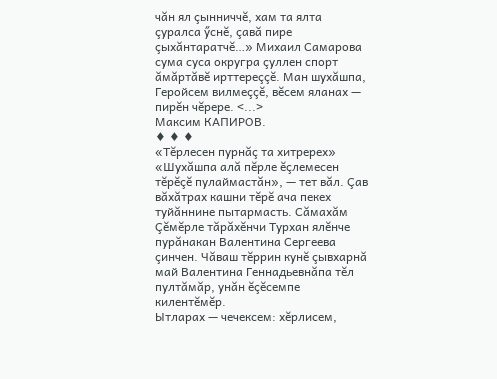чăн ял çынниччĕ, хам та ялта çуралса ӳснĕ, çавă пире çыхăнтаратчĕ…» Михаил Самарова сума суса округра çуллен спорт ăмăртăвĕ ирттереççĕ. Ман шухăшпа, Геройсем вилмеççĕ, вĕсем яланах — пирĕн чĕрере. <...>
Максим КАПИРОВ.
♦ ♦ ♦
«Тĕрлесен пурнăç та хитререх»
«Шухăшпа алă пĕрле ĕçлемесен тĕрĕçĕ пулаймастăн», — тет вăл. Çав вăхăтрах кашни тĕрĕ ача пекех туйăннине пытармасть. Сăмахăм Çĕмĕрле тăрăхĕнчи Турхан ялĕнче пурăнакан Валентина Сергеева çинчен. Чăваш тĕррин кунĕ çывхарнă май Валентина Геннадьевнăпа тĕл пултăмăр, унăн ĕçĕсемпе килентĕмĕр.
Ытларах — чечексем: хĕрлисем,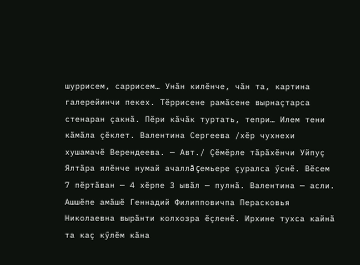шуррисем, саррисем… Унăн килĕнче, чăн та, картина галерейинчи пекех. Тĕррисене рамăсене вырнаçтарса стенаран çакнă. Пĕри кăчăк туртать, тепри… Илем тени кăмăла çĕклет. Валентина Сергеева /хĕр чухнехи хушамачĕ Верендеева. — Авт./ Çĕмĕрле тăрăхĕнчи Уйпуç Ялтăра ялĕнче нумай ачаллă çемьере çуралса ӳснĕ. Вĕсем 7 пĕртăван — 4 хĕрпе 3 ывăл — пулнă. Валентина — асли. Ашшĕпе амăшĕ Геннадий Филипповичпа Перасковья Николаевна вырăнти колхозра ĕçленĕ. Ирхине тухса кайнă та каç кӳлĕм кăна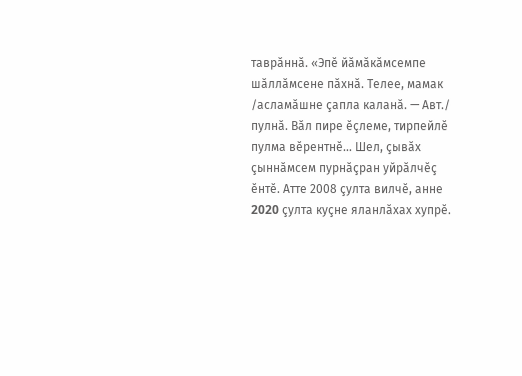таврăннă. «Эпĕ йăмăкăмсемпе шăллăмсене пăхнă. Телее, мамак /асламăшне çапла каланă. — Авт./ пулнă. Вăл пире ĕçлеме, тирпейлĕ пулма вĕрентнĕ… Шел, çывăх çыннăмсем пурнăçран уйрăлчĕç ĕнтĕ. Атте 2008 çулта вилчĕ, анне 2020 çулта куçне яланлăхах хупрĕ.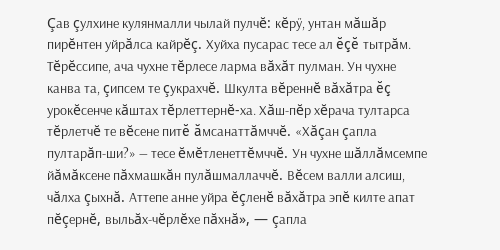Çав çулхине кулянмалли чылай пулчĕ: кĕрӳ, унтан мăшăр пирĕнтен уйрăлса кайрĕç. Хуйха пусарас тесе ал ĕçĕ тытрăм. Тĕрĕссипе, ача чухне тĕрлесе ларма вăхăт пулман. Ун чухне канва та, çипсем те çукрахчĕ. Шкулта вĕреннĕ вăхăтра ĕç урокĕсенче кăштах тĕрлеттернĕ-ха. Хăш-пĕр хĕрача тултарса тĕрлетчĕ те вĕсене питĕ ăмсанаттăмччĕ. «Хăçан çапла пултарăп-ши?» — тесе ĕмĕтленеттĕмччĕ. Ун чухне шăллăмсемпе йăмăксене пăхмашкăн пулăшмаллаччĕ. Вĕсем валли алсиш, чăлха çыхнă. Аттепе анне уйра ĕçленĕ вăхăтра эпĕ килте апат пĕçернĕ, выльăх-чĕрлĕхе пăхнă», — çапла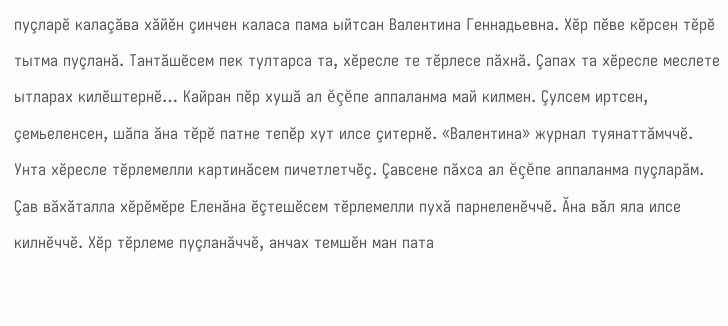пуçларĕ калаçăва хăйĕн çинчен каласа пама ыйтсан Валентина Геннадьевна. Хĕр пĕве кĕрсен тĕрĕ тытма пуçланă. Тантăшĕсем пек тултарса та, хĕресле те тĕрлесе пăхнă. Çапах та хĕресле меслете ытларах килĕштернĕ… Кайран пĕр хушă ал ĕçĕпе аппаланма май килмен. Çулсем иртсен, çемьеленсен, шăпа ăна тĕрĕ патне тепĕр хут илсе çитернĕ. «Валентина» журнал туянаттăмччĕ. Унта хĕресле тĕрлемелли картинăсем пичетлетчĕç. Çавсене пăхса ал ĕçĕпе аппаланма пуçларăм. Çав вăхăталла хĕрĕмĕре Еленăна ĕçтешĕсем тĕрлемелли пухă парнеленĕччĕ. Ăна вăл яла илсе килнĕччĕ. Хĕр тĕрлеме пуçланăччĕ, анчах темшĕн ман пата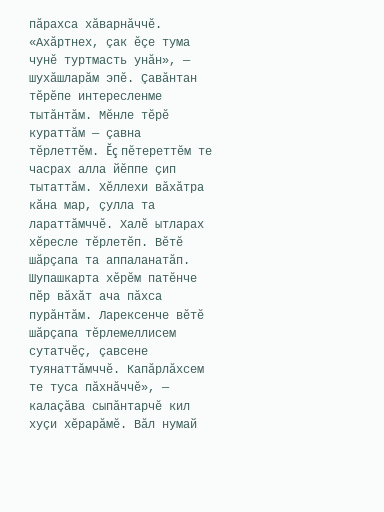пăрахса хăварнăччĕ. «Ахăртнех, çак ĕçе тума чунĕ туртмасть унăн», — шухăшларăм эпĕ. Çавăнтан тĕрĕпе интересленме тытăнтăм. Мĕнле тĕрĕ кураттăм — çавна тĕрлеттĕм. Ĕç пĕтереттĕм те часрах алла йĕппе çип тытаттăм. Хĕллехи вăхăтра кăна мар, çулла та лараттăмччĕ. Халĕ ытларах хĕресле тĕрлетĕп. Вĕтĕ шăрçапа та аппаланатăп. Шупашкарта хĕрĕм патĕнче пĕр вăхăт ача пăхса пурăнтăм. Ларексенче вĕтĕ шăрçапа тĕрлемеллисем сутатчĕç, çавсене туянаттăмччĕ. Капăрлăхсем те туса пăхнăччĕ», — калаçăва сыпăнтарчĕ кил хуçи хĕрарăмĕ. Вăл нумай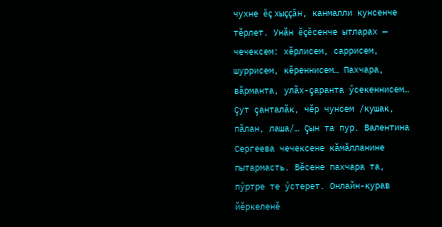чухне ĕç хыççăн, канмалли кунсенче тĕрлет. Унăн ĕçĕсенче ытларах — чечексем: хĕрлисем, саррисем, шуррисем, кĕреннисем… Пахчара, вăрманта, улăх-çаранта ӳсекеннисем… Çут çанталăк, чĕр чунсем /кушак, пăлан, лаша/… Çын та пур. Валентина Сергеева чечексене кăмăлланине пытармасть. Вĕсене пахчара та, пӳртре те ӳстерет. Онлайн-курав йĕркеленĕ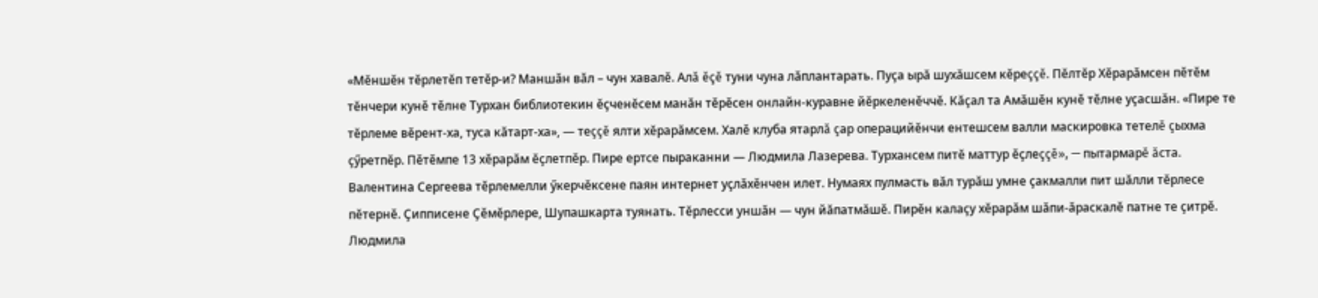«Мĕншĕн тĕрлетĕп тетĕр-и? Маншăн вăл – чун хавалĕ. Алă ĕçĕ туни чуна лăплантарать. Пуçа ырă шухăшсем кĕреççĕ. Пĕлтĕр Хĕрарăмсен пĕтĕм тĕнчери кунĕ тĕлне Турхан библиотекин ĕçченĕсем манăн тĕрĕсен онлайн-куравне йĕркеленĕччĕ. Кăçал та Амăшĕн кунĕ тĕлне уçасшăн. «Пире те тĕрлеме вĕрент-ха, туса кăтарт-ха», — теççĕ ялти хĕрарăмсем. Халĕ клуба ятарлă çар операцийĕнчи ентешсем валли маскировка тетелĕ çыхма çӳретпĕр. Пĕтĕмпе 13 хĕрарăм ĕçлетпĕр. Пире ертсе пыраканни — Людмила Лазерева. Турхансем питĕ маттур ĕçлеççĕ», — пытармарĕ ăста. Валентина Сергеева тĕрлемелли ӳкерчĕксене паян интернет уçлăхĕнчен илет. Нумаях пулмасть вăл турăш умне çакмалли пит шăлли тĕрлесе пĕтернĕ. Çипписене Çĕмĕрлере, Шупашкарта туянать. Тĕрлесси уншăн — чун йăпатмăшĕ. Пирĕн калаçу хĕрарăм шăпи-ăраскалĕ патне те çитрĕ. Людмила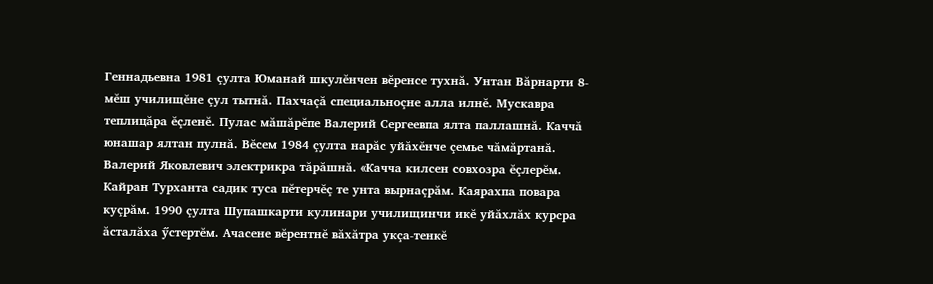Геннадьевна 1981 çулта Юманай шкулĕнчен вĕренсе тухнă. Унтан Вăрнарти 8-мĕш училищĕне çул тытнă. Пахчаçă специальноçне алла илнĕ. Мускавра теплицăра ĕçленĕ. Пулас мăшăрĕпе Валерий Сергеевпа ялта паллашнă. Каччă юнашар ялтан пулнă. Вĕсем 1984 çулта нарăс уйăхĕнче çемье чăмăртанă. Валерий Яковлевич электрикра тăрăшнă. «Качча килсен совхозра ĕçлерĕм. Кайран Турханта садик туса пĕтерчĕç те унта вырнаçрăм. Каярахпа повара куçрăм. 1990 çулта Шупашкарти кулинари училищинчи икĕ уйăхлăх курсра ăсталăха ӳстертĕм. Ачасене вĕрентнĕ вăхăтра укçа-тенкĕ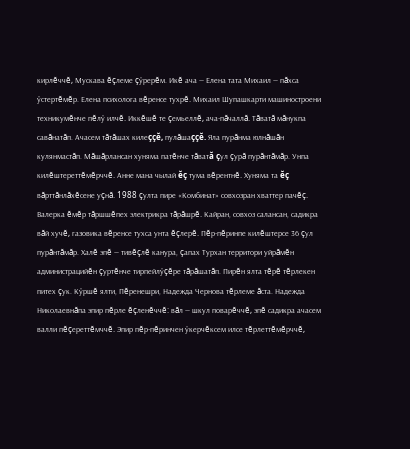кирлĕччĕ, Мускава ĕçлеме çӳрерĕм. Икĕ ача — Елена тата Михаил — пăхса ӳстертĕмĕр. Елена психолога вĕренсе тухрĕ. Михаил Шупашкарти машиностроени техникумĕнче пĕлӳ илчĕ. Иккĕшĕ те çемьеллĕ, ача-пăчаллă. Тăватă мăнукпа савăнатăп. Ачасем тăтăшах килеççĕ, пулăшаççĕ. Яла пурăнма юлнăшăн кулянмастăп. Мăшăрлансан хуняма патĕнче тăватă çул çурă пурăнтăмăр. Унпа килĕштереттĕмĕрччĕ. Анне мана чылай ĕç тума вĕрентнĕ. Хуняма та ĕç вăрттăнлăхĕсене уçнă. 1988 çулта пире «Комбинат» совхозран хваттер пачĕç. Валерка ĕмĕр тăршшĕпех электрикра тăрăшрĕ. Кайран, совхоз салансан, садикра вăй хучĕ, газовика вĕренсе тухса унта ĕçлерĕ. Пĕр-пĕринпе килĕштерсе 36 çул пурăнтăмăр. Халĕ эпĕ — тивĕçлĕ канура, çапах Турхан территори уйрăмĕн администрацийĕн çуртĕнче тирпейлӳçĕре тăрăшатăп. Пирĕн ялта тĕрĕ тĕрлекен питех çук. Кӳршĕ ялти, Пĕренешри, Надежда Чернова тĕрлеме ăста. Надежда Николаевнăпа эпир пĕрле ĕçленĕччĕ: вăл — шкул поварĕччĕ, эпĕ садикра ачасем валли пĕçереттĕмччĕ. Эпир пĕр-пĕринчен ӳкерчĕксем илсе тĕрлеттĕмĕрччĕ,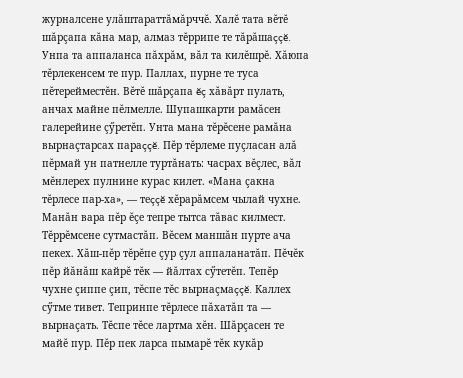журналсене улăштараттăмăрччĕ. Халĕ тата вĕтĕ шăрçапа кăна мар, алмаз тĕррипе те тăрăшаççĕ. Унпа та аппаланса пăхрăм, вăл та килĕшрĕ. Хăюпа тĕрлекенсем те пур. Паллах, пурне те туса пĕтерейместĕн. Вĕтĕ шăрçапа ĕç хăвăрт пулать, анчах майне пĕлмелле. Шупашкарти рамăсен галерейине çӳретĕп. Унта мана тĕрĕсене рамăна вырнаçтарсах параççĕ. Пĕр тĕрлеме пуçласан алă пĕрмай ун патнелле туртăнать: часрах вĕçлес, вăл мĕнлерех пулнине курас килет. «Мана çакна тĕрлесе пар-ха», — теççĕ хĕрарăмсем чылай чухне. Манăн вара пĕр ĕçе тепре тытса тăвас килмест. Тĕррĕмсене сутмастăп. Вĕсем маншăн пурте ача пекех. Хăш-пĕр тĕрĕпе çур çул аппаланатăп. Пĕчĕк пĕр йăнăш кайрĕ тĕк — йăлтах сӳтетĕп. Тепĕр чухне çиппе çип, тĕспе тĕс вырнаçмаççĕ. Каллех сӳтме тивет. Тепринпе тĕрлесе пăхатăп та — вырнаçать. Тĕспе тĕсе лартма хĕн. Шăрçасен те майĕ пур. Пĕр пек ларса пымарĕ тĕк кукăр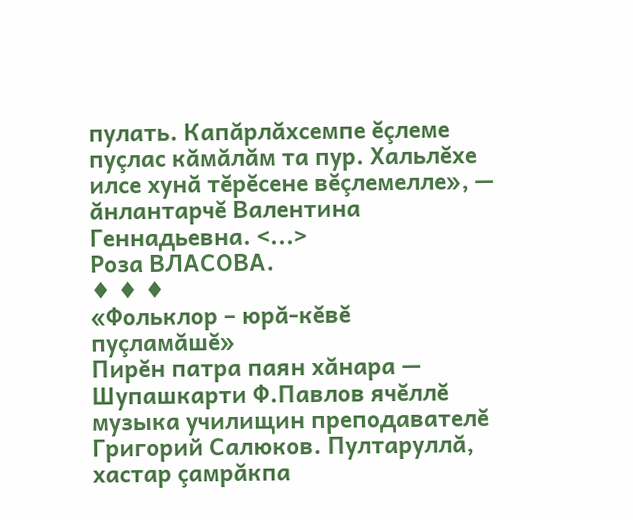пулать. Капăрлăхсемпе ĕçлеме пуçлас кăмăлăм та пур. Хальлĕхе илсе хунă тĕрĕсене вĕçлемелле», — ăнлантарчĕ Валентина Геннадьевна. <...>
Роза ВЛАСОВА.
♦ ♦ ♦
«Фольклор – юрă-кĕвĕ пуçламăшĕ»
Пирĕн патра паян хăнара — Шупашкарти Ф.Павлов ячĕллĕ музыка училищин преподавателĕ Григорий Салюков. Пултаруллă, хастар çамрăкпа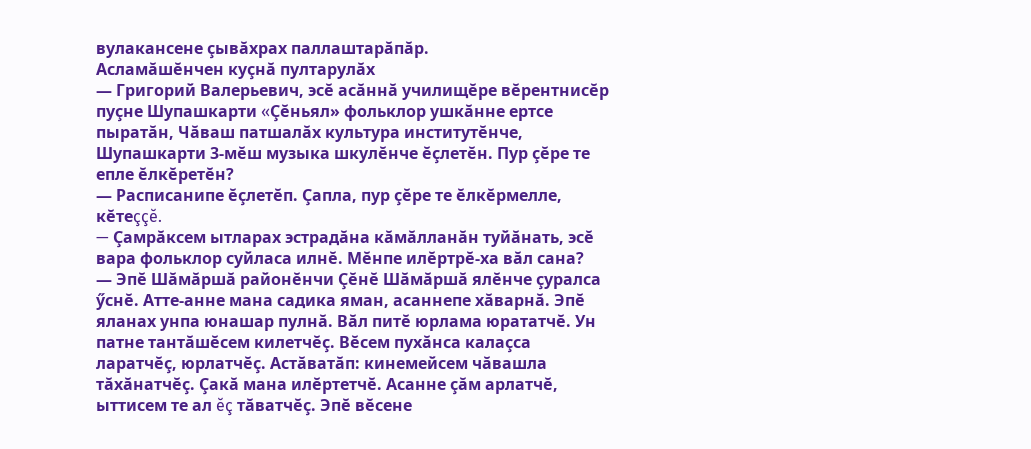вулакансене çывăхрах паллаштарăпăр.
Асламăшĕнчен куçнă пултарулăх
— Григорий Валерьевич, эсĕ асăннă училищĕре вĕрентнисĕр пуçне Шупашкарти «Çĕньял» фольклор ушкăнне ертсе пыратăн, Чăваш патшалăх культура институтĕнче, Шупашкарти 3-мĕш музыка шкулĕнче ĕçлетĕн. Пур çĕре те епле ĕлкĕретĕн?
— Расписанипе ĕçлетĕп. Çапла, пур çĕре те ĕлкĕрмелле, кĕтеççĕ.
— Çамрăксем ытларах эстрадăна кăмăлланăн туйăнать, эсĕ вара фольклор суйласа илнĕ. Мĕнпе илĕртрĕ-ха вăл сана?
— Эпĕ Шăмăршă районĕнчи Çĕнĕ Шăмăршă ялĕнче çуралса ӳснĕ. Атте-анне мана садика яман, асаннепе хăварнă. Эпĕ яланах унпа юнашар пулнă. Вăл питĕ юрлама юрататчĕ. Ун патне тантăшĕсем килетчĕç. Вĕсем пухăнса калаçса ларатчĕç, юрлатчĕç. Астăватăп: кинемейсем чăвашла тăхăнатчĕç. Çакă мана илĕртетчĕ. Асанне çăм арлатчĕ, ыттисем те ал ĕç тăватчĕç. Эпĕ вĕсене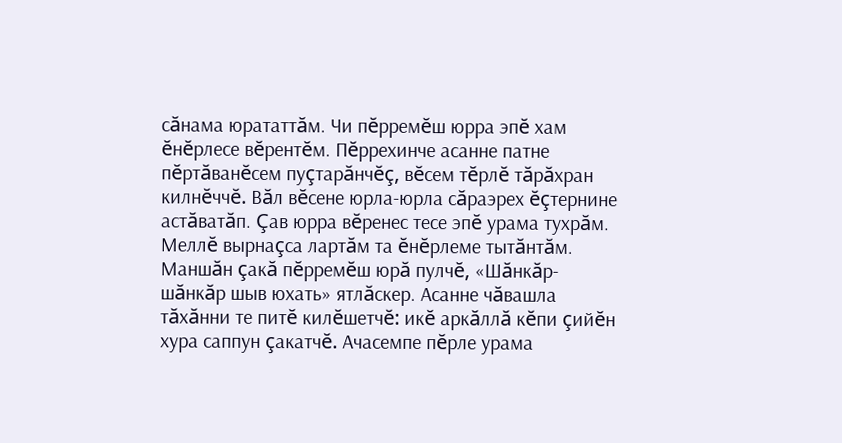сăнама юрататтăм. Чи пĕрремĕш юрра эпĕ хам ĕнĕрлесе вĕрентĕм. Пĕррехинче асанне патне пĕртăванĕсем пуçтарăнчĕç, вĕсем тĕрлĕ тăрăхран килнĕччĕ. Вăл вĕсене юрла-юрла сăраэрех ĕçтернине астăватăп. Çав юрра вĕренес тесе эпĕ урама тухрăм. Меллĕ вырнаçса лартăм та ĕнĕрлеме тытăнтăм. Маншăн çакă пĕрремĕш юрă пулчĕ, «Шăнкăр-шăнкăр шыв юхать» ятлăскер. Асанне чăвашла тăхăнни те питĕ килĕшетчĕ: икĕ аркăллă кĕпи çийĕн хура саппун çакатчĕ. Ачасемпе пĕрле урама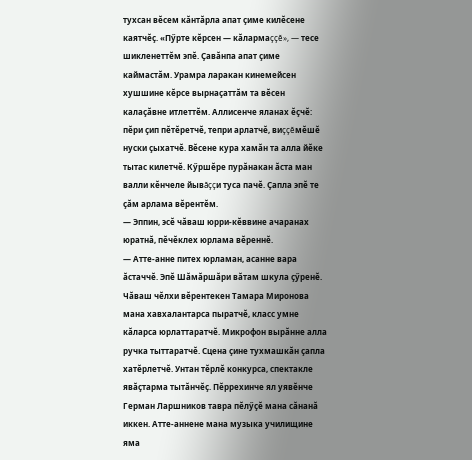тухсан вĕсем кăнтăрла апат çиме килĕсене каятчĕç. «Пӳрте кĕрсен — кăлармаççĕ», — тесе шикленеттĕм эпĕ. Çавăнпа апат çиме каймастăм. Урамра ларакан кинемейсен хушшине кĕрсе вырнаçаттăм та вĕсен калаçăвне итлеттĕм. Аллисенче яланах ĕçчĕ: пĕри çип пĕтĕретчĕ, тепри арлатчĕ, виççĕмĕшĕ нуски çыхатчĕ. Вĕсене кура хамăн та алла йĕке тытас килетчĕ. Кӳршĕре пурăнакан ăста ман валли кĕнчеле йывăççи туса пачĕ. Çапла эпĕ те çăм арлама вĕрентĕм.
— Эппин, эсĕ чăваш юрри-кĕввине ачаранах юратнă, пĕчĕклех юрлама вĕреннĕ.
— Атте-анне питех юрламан, асанне вара ăстаччĕ. Эпĕ Шăмăршăри вăтам шкула çӳренĕ. Чăваш чĕлхи вĕрентекен Тамара Миронова мана хавхалантарса пыратчĕ, класс умне кăларса юрлаттаратчĕ. Микрофон вырăнне алла ручка тыттаратчĕ. Сцена çине тухмашкăн çапла хатĕрлетчĕ. Унтан тĕрлĕ конкурса, спектакле явăçтарма тытăнчĕç. Пĕррехинче ял уявĕнче Герман Ларшников тавра пĕлӳçĕ мана сăнанă иккен. Атте-аннене мана музыка училищине яма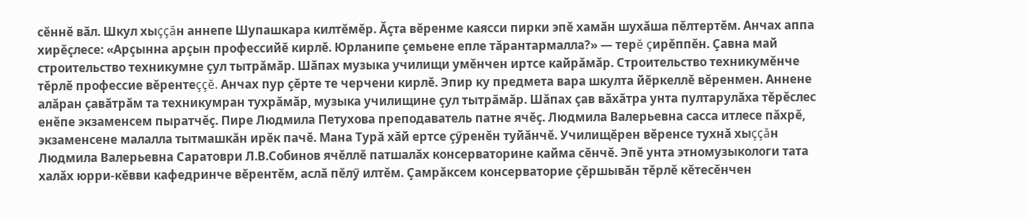сĕннĕ вăл. Шкул хыççăн аннепе Шупашкара килтĕмĕр. Ăçта вĕренме каясси пирки эпĕ хамăн шухăша пĕлтертĕм. Анчах аппа хирĕçлесе: «Арçынна арçын профессийĕ кирлĕ. Юрланипе çемьене епле тăрантармалла?» — терĕ çирĕппĕн. Çавна май строительство техникумне çул тытрăмăр. Шăпах музыка училищи умĕнчен иртсе кайрăмăр. Строительство техникумĕнче тĕрлĕ профессие вĕрентеççĕ. Анчах пур çĕрте те черчени кирлĕ. Эпир ку предмета вара шкулта йĕркеллĕ вĕренмен. Аннене алăран çавăтрăм та техникумран тухрăмăр, музыка училищине çул тытрăмăр. Шăпах çав вăхăтра унта пултарулăха тĕрĕслес енĕпе экзаменсем пыратчĕç. Пире Людмила Петухова преподаватель патне ячĕç. Людмила Валерьевна сасса итлесе пăхрĕ, экзаменсене малалла тытмашкăн ирĕк пачĕ. Мана Турă хăй ертсе çӳренĕн туйăнчĕ. Училищĕрен вĕренсе тухнă хыççăн Людмила Валерьевна Саратоври Л.В.Собинов ячĕллĕ патшалăх консерваторине кайма сĕнчĕ. Эпĕ унта этномузыкологи тата халăх юрри-кĕвви кафедринче вĕрентĕм, аслă пĕлӳ илтĕм. Çамрăксем консерваторие çĕршывăн тĕрлĕ кĕтесĕнчен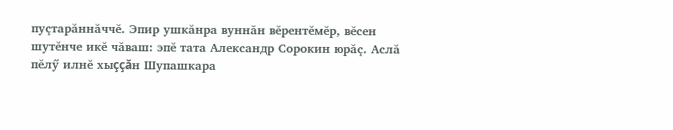пуçтарăннăччĕ. Эпир ушкăнра вуннăн вĕрентĕмĕр, вĕсен шутĕнче икĕ чăваш: эпĕ тата Александр Сорокин юрăç. Аслă пĕлӳ илнĕ хыççăн Шупашкара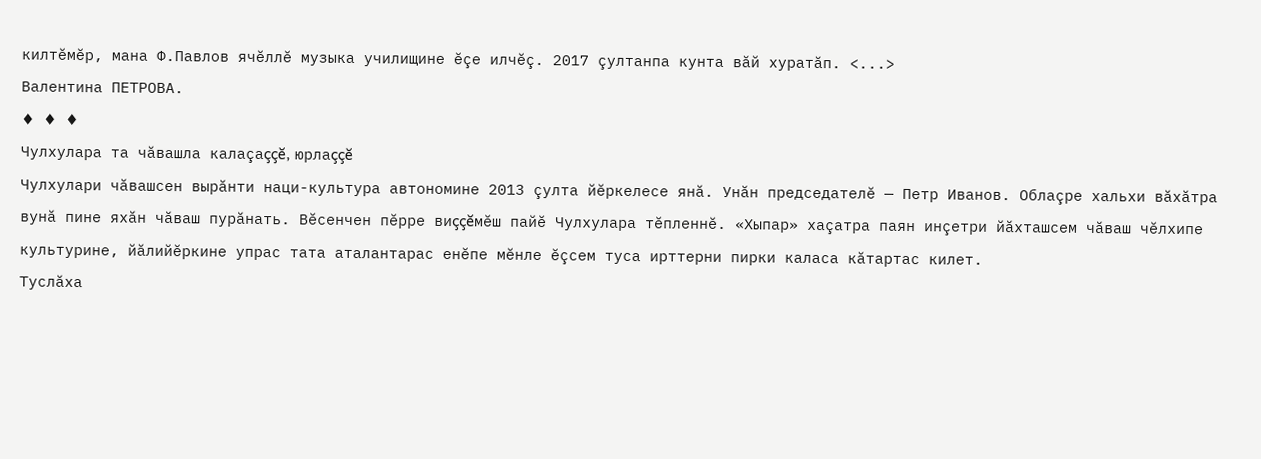килтĕмĕр, мана Ф.Павлов ячĕллĕ музыка училищине ĕçе илчĕç. 2017 çултанпа кунта вăй хуратăп. <...>
Валентина ПЕТРОВА.
♦ ♦ ♦
Чулхулара та чăвашла калаçаççĕ, юрлаççĕ
Чулхулари чăвашсен вырăнти наци-культура автономине 2013 çулта йĕркелесе янă. Унăн председателĕ — Петр Иванов. Облаçре хальхи вăхăтра вунă пине яхăн чăваш пурăнать. Вĕсенчен пĕрре виççĕмĕш пайĕ Чулхулара тĕпленнĕ. «Хыпар» хаçатра паян инçетри йăхташсем чăваш чĕлхипе культурине, йăлийĕркине упрас тата аталантарас енĕпе мĕнле ĕçсем туса ирттерни пирки каласа кăтартас килет.
Туслăха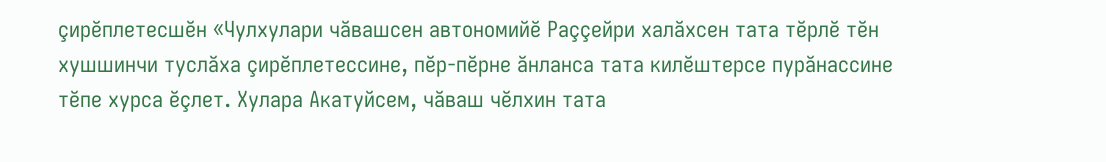çирĕплетесшĕн «Чулхулари чăвашсен автономийĕ Раççейри халăхсен тата тĕрлĕ тĕн хушшинчи туслăха çирĕплетессине, пĕр-пĕрне ăнланса тата килĕштерсе пурăнассине тĕпе хурса ĕçлет. Хулара Акатуйсем, чăваш чĕлхин тата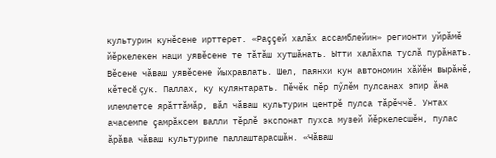культурин кунĕсене ирттерет. «Раççей халăх ассамблейин» регионти уйрăмĕ йĕркелекен наци уявĕсене те тăтăш хутшăнать. Ытти халăхпа туслă пурăнать. Вĕсене чăваш уявĕсене йыхравлать. Шел, паянхи кун автономин хăйĕн вырăнĕ, кĕтесĕ çук. Паллах, ку кулянтарать. Пĕчĕк пĕр пӳлĕм пулсанах эпир ăна илемлетсе ярăттăмăр, вăл чăваш культурин центрĕ пулса тăрĕччĕ. Унтах ачасемпе çамрăксем валли тĕрлĕ экспонат пухса музей йĕркелесшĕн, пулас ăрăва чăваш культурипе паллаштарасшăн. «Чăваш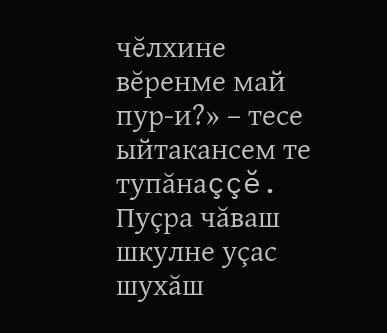чĕлхине вĕренме май пур-и?» – тесе ыйтакансем те тупăнаççĕ. Пуçра чăваш шкулне уçас шухăш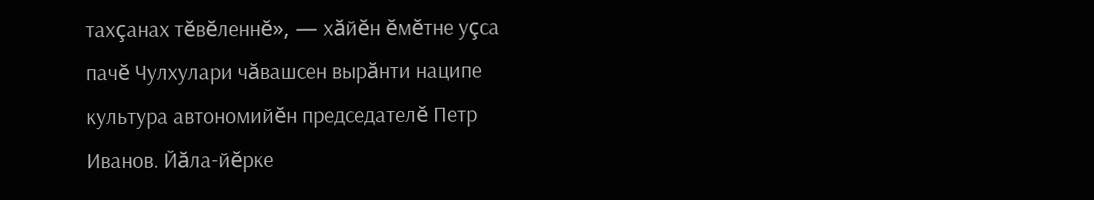тахçанах тĕвĕленнĕ», — хăйĕн ĕмĕтне уçса пачĕ Чулхулари чăвашсен вырăнти наципе культура автономийĕн председателĕ Петр Иванов. Йăла-йĕрке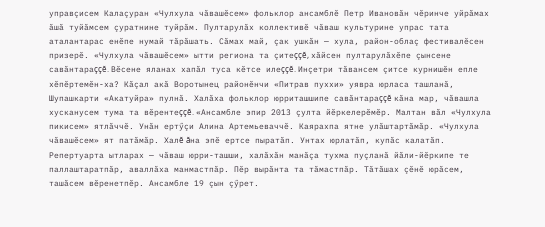управçисем Калаçуран «Чулхула чăвашĕсем» фольклор ансамблĕ Петр Ивановăн чĕринче уйрăмах ăшă туйăмсем çуратнине туйрăм. Пултарулăх коллективĕ чăваш культурине упрас тата аталантарас енĕпе нумай тăрăшать. Сăмах май, çак ушкăн — хула, район-облаç фестивалĕсен призерĕ. «Чулхула чăвашĕсем» ытти региона та çитеççĕ, хăйсен пултарулăхĕпе çынсене савăнтараççĕ. Вĕсене яланах хапăл туса кĕтсе илеççĕ. Инçетри тăвансем çитсе курнишĕн епле хĕпĕртемĕн-ха? Кăçал акă Воротынец районĕнчи «Питрав пуххи» уявра юрласа ташланă, Шупашкарти «Акатуйра» пулнă. Халăха фольклор юрриташшипе савăнтараççĕ кăна мар, чăвашла хусканусем тума та вĕрентеççĕ. «Ансамбле эпир 2013 çулта йĕркелерĕмĕр. Малтан вăл «Чулхула пикисем» ятлăччĕ. Унăн ертӳçи Алина Артемьеваччĕ. Каярахпа ятне улăштартăмăр. «Чулхула чăвашĕсем» ят патăмăр. Халĕ ăна эпĕ ертсе пыратăп. Унтах юрлатăп, купăс калатăп. Репертуарта ытларах — чăваш юрри-ташши, халăхăн манăçа тухма пуçланă йăли-йĕркипе те паллаштаратпăр, аваллăха манмастпăр. Пĕр вырăнта та тăмастпăр. Тăтăшах çĕнĕ юрăсем, ташăсем вĕренетпĕр. Ансамбле 19 çын çӳрет.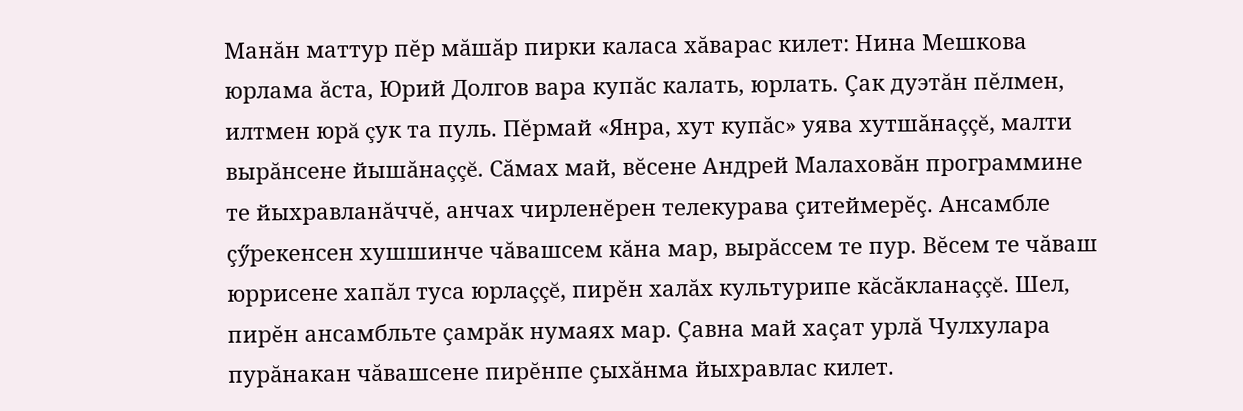Манăн маттур пĕр мăшăр пирки каласа хăварас килет: Нина Мешкова юрлама ăста, Юрий Долгов вара купăс калать, юрлать. Çак дуэтăн пĕлмен, илтмен юрă çук та пуль. Пĕрмай «Янра, хут купăс» уява хутшăнаççĕ, малти вырăнсене йышăнаççĕ. Сăмах май, вĕсене Андрей Малаховăн программине те йыхравланăччĕ, анчах чирленĕрен телекурава çитеймерĕç. Ансамбле çӳрекенсен хушшинче чăвашсем кăна мар, вырăссем те пур. Вĕсем те чăваш юррисене хапăл туса юрлаççĕ, пирĕн халăх культурипе кăсăкланаççĕ. Шел, пирĕн ансамбльте çамрăк нумаях мар. Çавна май хаçат урлă Чулхулара пурăнакан чăвашсене пирĕнпе çыхăнма йыхравлас килет.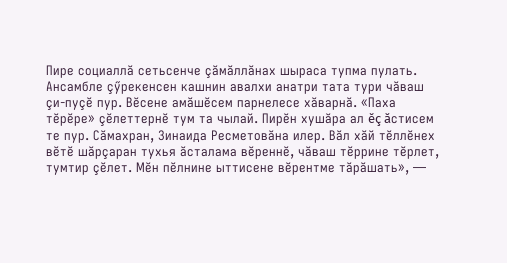Пире социаллă сетьсенче çăмăллăнах шыраса тупма пулать. Ансамбле çӳрекенсен кашнин авалхи анатри тата тури чăваш çи-пуçĕ пур. Вĕсене амăшĕсем парнелесе хăварнă. «Паха тĕрĕре» çĕлеттернĕ тум та чылай. Пирĕн хушăра ал ĕç ăстисем те пур. Сăмахран, Зинаида Ресметовăна илер. Вăл хăй тĕллĕнех вĕтĕ шăрçаран тухья ăсталама вĕреннĕ, чăваш тĕррине тĕрлет, тумтир çĕлет. Мĕн пĕлнине ыттисене вĕрентме тăрăшать», —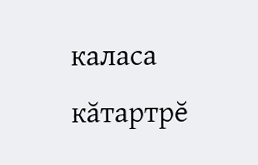каласа кăтартрĕ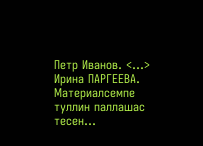Петр Иванов. <...>
Ирина ПАРГЕЕВА.
Материалсемпе туллин паллашас тесен...